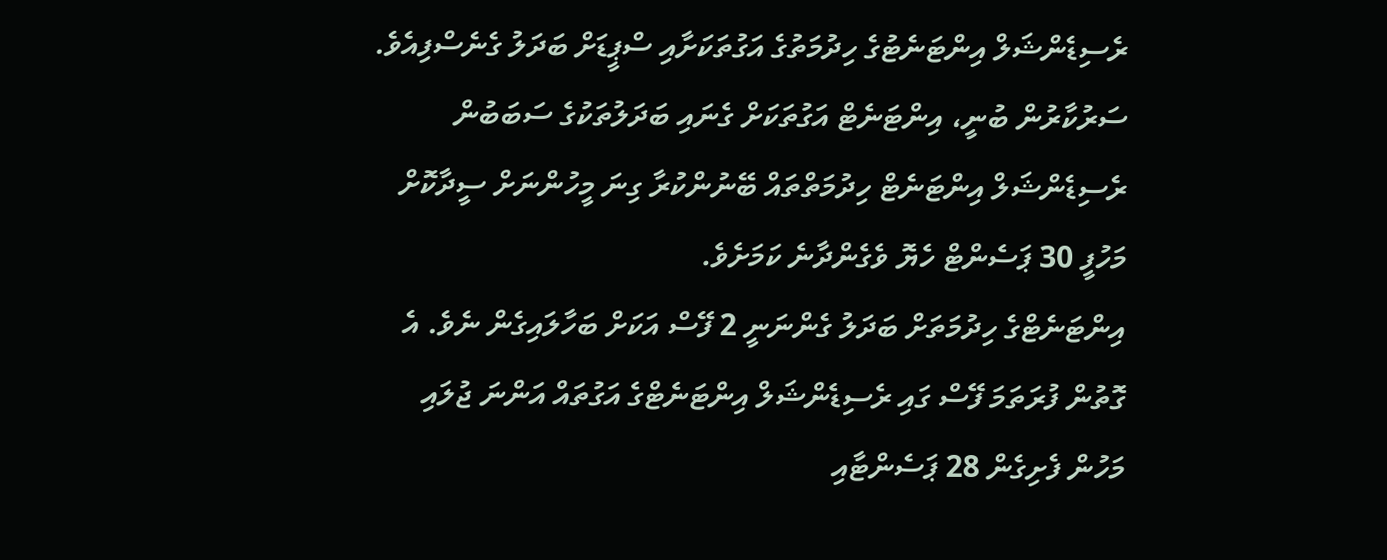ރެސިޑެންޝަލް އިންޓަނެޓުގެ ހިދުމަތުގެ އަގުތަކަށާއި ސްޕީޑަށް ބަދަލު ގެނެސްފިއެވެ.
ސަރުކާރުން ބުނީ، އިންޓަނެޓް އަގުތަކަށް ގެނައި ބަދަލުތަކުގެ ސަބަބުން ރެސިޑެންޝަލް އިންޓަނެޓް ހިދުމަތްތައް ބޭނުންކުރާ ގިނަ މީހުންނަށް ސީދާކޮށް މަހުފީ 30 ޕަސެންޓް ހެޔޮ ވެގެންދާނެ ކަމަށެވެ.
އިންޓަނެޓްގެ ހިދުމަތަށް ބަދަލު ގެންނަނީ 2 ފޭސް އަކަށް ބަހާލައިގެން ނެވެ. އެ ގޮތުން ފުރަތަމަ ފޭސް ގައި ރެސިޑެންޝަލް އިންޓަނެޓްގެ އަގުތައް އަންނަ ޖުލައި މަހުން ފެށިގެން 28 ޕަސެންޓާއި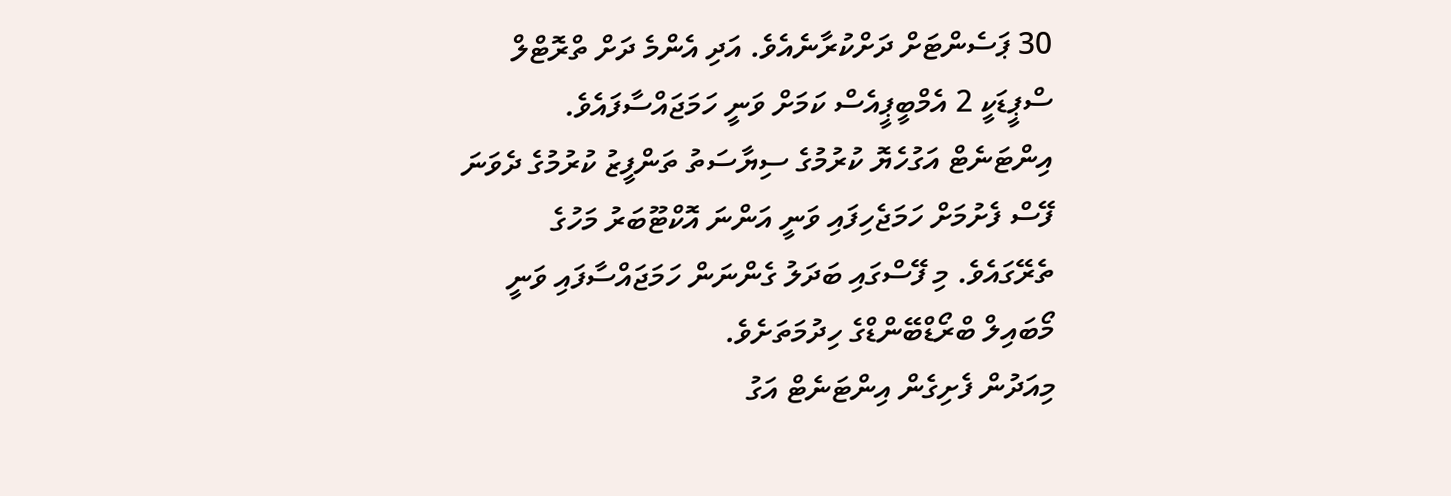30 ޕަސެންޓަށް ދަށްކުރާނެއެވެ. އަދި އެންމެ ދަށް ތްރޮޓްލް ސްޕީޑަކީ 2 އެމްބީޕީއެސް ކަމަށް ވަނީ ހަމަޖައްސާފައެވެ.
އިންޓަނެޓް އަގުހެޔޮ ކުރުމުގެ ސިޔާސަތު ތަންފީޒު ކުރުމުގެ ދެވަނަ ފޭސް ފެށުމަށް ހަމަޖެހިފައި ވަނީ އަންނަ އޮކްޓޫބަރު މަހުގެ ތެރޭގައެވެ. މި ފޭސްގައި ބަދަލު ގެންނަން ހަމަޖައްސާފައި ވަނީ މޯބައިލް ބްރޯޑްބޭންޑްގެ ހިދުމަތަށެވެ.
މިއަދުން ފެށިގެން އިންޓަނެޓް އަގު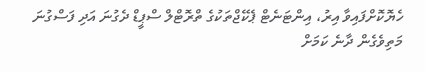ހެޔޮކޮށްފައިވާ އިރު، އިންޓަނެޓް ޕެކޭޖްތަކުގެ ތްރޮޓްލް ސްޕީޑް ދެގުނަ އަދި ފަސްގުނަ މަތިވެގެން ދާނެ ކަމަށް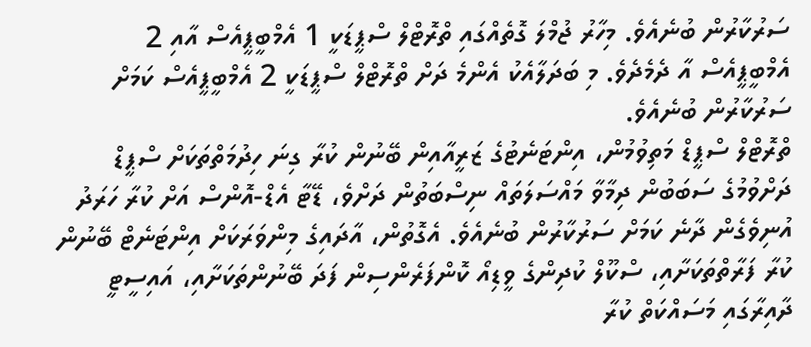ސަރުކާރުން ބުނެއެވެ. މިހާރު ޖުމްލަ ގޮތެއްގައި ތްރޮޓްލް ސްޕީޑަކީ 1 އެމްބީޕީއެސް އާއި 2 އެމްބީޕީއެސް އާ ދެމެދެވެ. މި ބަދަލާއެކު އެންމެ ދަށް ތްރޮޓްލް ސްޕީޑަކީ 2 އެމްބީޕީއެސް ކަމަށް ސަރުކާރުން ބުނެއެވެ.
ތްރޮޓްލް ސްޕީޑް މަތިވުމުން، އިންޓަނެޓުގެ ޒަރީއާއިން ބޭނުން ކުރާ ގިނަ ހިދުމަތްތަކަށް ސްޕީޑް ދަށްވުމުގެ ސަބަބުން ދިމާވާ މައްސަލަތައް ނިސްބަތުން ދަށްވެ، ޑޭޓާ އެޑް-އޮންސް އަށް ކުރާ ހަރަދު އުނިވެގެން ދާނެ ކަމަށް ސަރުކާރުން ބުނެއެވެ. އެގޮތުން، އާދައިގެ މިންވަރަކަށް އިންޓަނެޓް ބޭނުން ކުރާ ފަރާތްތަކަށާއި، ސްކޫލް ކުދިންގެ ވީޑިއޯ ކޮންފަރެންސިން ފަދަ ބޭނުންތަކަށާއި، އައިސީޓީ ދާއިރާގައި މަސައްކަތް ކުރާ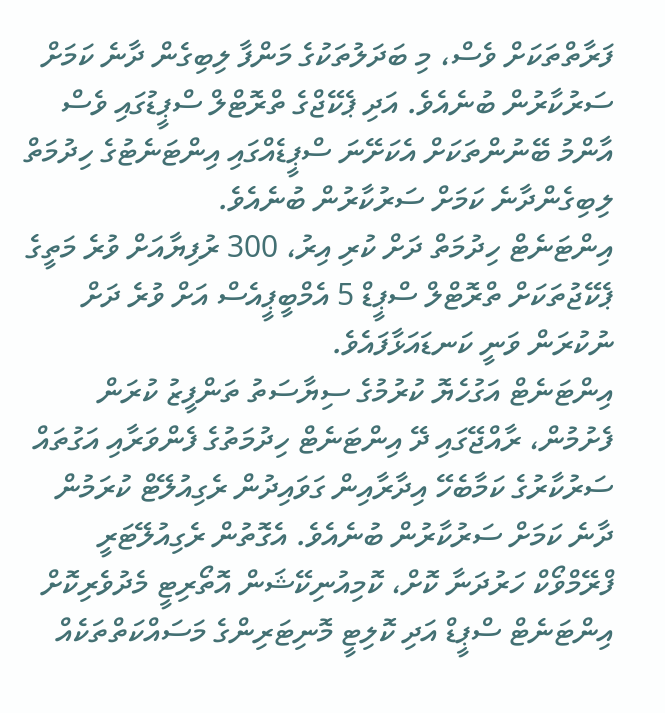ފަރާތްތަކަށް ވެސް، މި ބަދަލުތަކުގެ މަންފާ ލިބިގެން ދާނެ ކަމަށް ސަރުކާރުން ބުނެއެވެ. އަދި ޕެކޭޖްގެ ތްރޮޓްލް ސްޕީޑުގައި ވެސް އާންމު ބޭނުންތަކަށް އެކަށޭނަ ސްޕީޑެއްގައި އިންޓަނެޓުގެ ހިދުމަތް ލިބިގެންދާނެ ކަމަށް ސަރުކާރުން ބުނެއެވެ.
އިންޓަނެޓް ހިދުމަތް ދަށް ކުރި އިރު، 300 ރުފިޔާއަށް ވުރެ މަތީގެ ޕެކޭޖުތަކަށް ތްރޮޓްލް ސްޕީޑް 5 އެމްބީޕީއެސް އަށް ވުރެ ދަށް ނުކުރަން ވަނީ ކަނޑައަޅާފައެވެ.
އިންޓަނެޓް އަގުހެޔޮ ކުރުމުގެ ސިޔާސަތު ތަންފީޒު ކުރަން ފެށުމުން، ރާއްޖޭގައި ދޭ އިންޓަނެޓް ހިދުމަތުގެ ފެންވަރާއި އަގުތައް ސަރުކާރުގެ ކަމާބެހޭ އިދާރާއިން ގަވައިދުން ރެގިއުލޭޓް ކުރަމުން ދާނެ ކަމަށް ސަރުކާރުން ބުނެއެވެ. އެގޮތުން ރެގިއުލޭޓަރީ ފްރޭމްވޯކް ހަރުދަނާ ކޮށް، ކޮމިއުނިކޭޝަން އޮތޯރިޓީ މެދުވެރިކޮށް އިންޓަނެޓް ސްޕީޑް އަދި ކޮލިޓީ މޮނިޓަރިންގެ މަސައްކަތްތަކެއް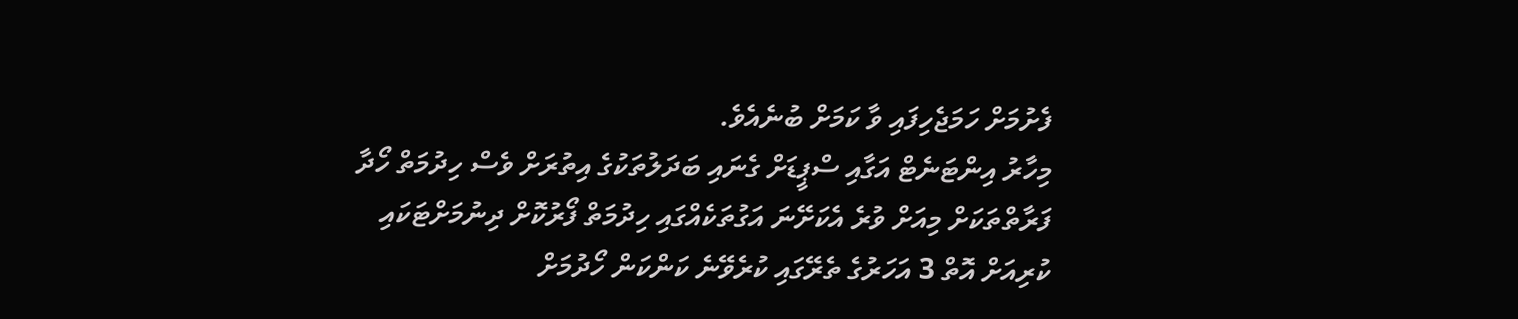ފެށުމަށް ހަމަޖެހިފައި ވާ ކަމަށް ބުނެއެވެ.
މިހާރު އިންޓަނެޓް އަގާއި ސްޕީޑަށް ގެނައި ބަދަލުތަކުގެ އިތުރަށް ވެސް ހިދުމަތް ހޯދާ ފަރާތްތަކަށް މިއަށް ވުރެ އެކަށޭނަ އަގުތަކެއްގައި ހިދުމަތް ފޯރުކޮށް ދިނުމަށްޓަކައި ކުރިއަށް އޮތް 3 އަހަރުގެ ތެރޭގައި ކުރެވޭނެ ކަންކަން ހޯދުމަށް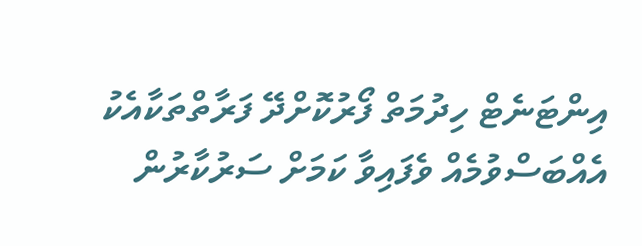އިންޓަނެޓް ހިދުމަތް ފޯރުކޮށްދޭ ފަރާތްތަކާއެކު އެއްބަސްވުމެއް ވެފައިވާ ކަމަށް ސަރުކާރުން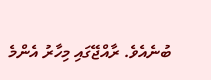ބުނެއެވެ. ރާއްޖޭގައި މިހާރު އެންމެ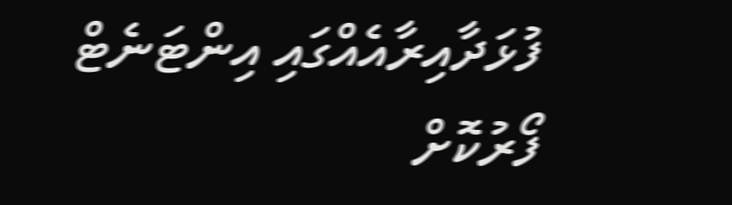ފުޅަދާއިރާއެއްގައި އިންޓަނެޓް ފޯރުކޮށް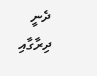ދެނީ ދިރާގާއި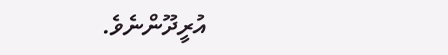އުރީދޫންނެވެ.